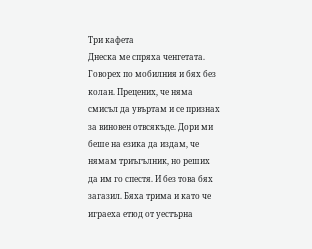Три кафета
Днеска ме спряха ченгетата. Говорех по мобилния и бях без колан. Прецених, че няма смисъл да увъртам и се признах за виновен отвсякъде. Дори ми беше на езика да издам, че нямам триъгълник, но реших да им го спестя. И без това бях загазил. Бяха трима и като че играеха етюд от уестърна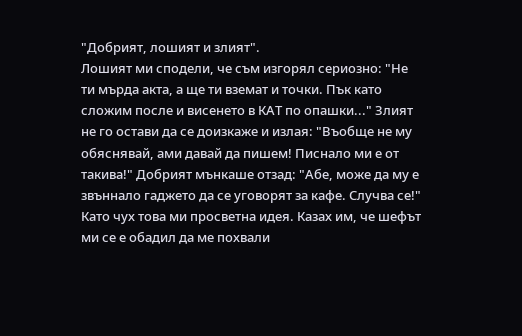"Добрият, лошият и злият".
Лошият ми сподели, че съм изгорял сериозно: "Не ти мърда акта, а ще ти вземат и точки. Пък като сложим после и висенето в КАТ по опашки..." Злият не го остави да се доизкаже и излая: "Въобще не му обяснявай, ами давай да пишем! Писнало ми е от такива!" Добрият мънкаше отзад: "Абе, може да му е звъннало гаджето да се уговорят за кафе. Случва се!"
Като чух това ми просветна идея. Казах им, че шефът ми се е обадил да ме похвали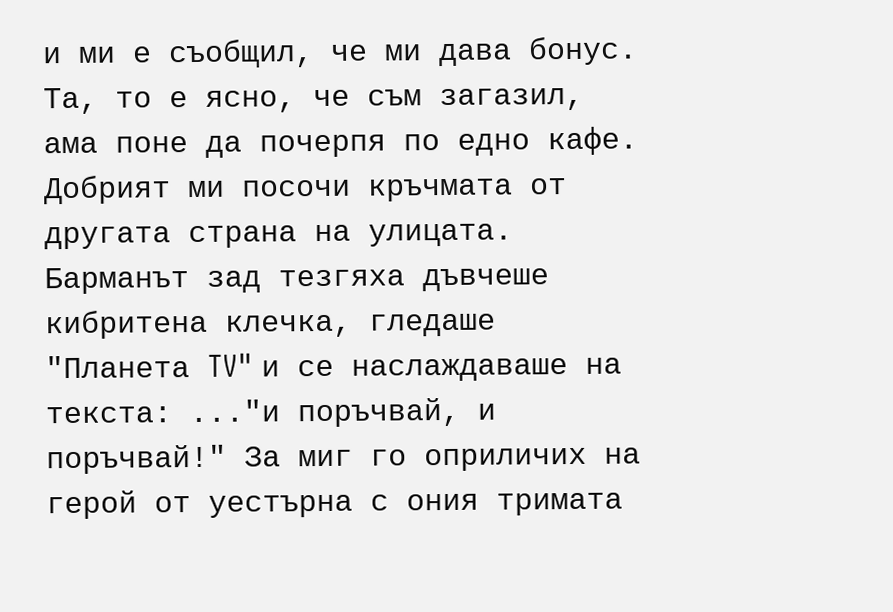и ми е съобщил, че ми дава бонус. Та, то е ясно, че съм загазил, ама поне да почерпя по едно кафе. Добрият ми посочи кръчмата от другата страна на улицата.
Барманът зад тезгяха дъвчеше кибритена клечка, гледаше "Планета TV" и се наслаждаваше на текста: ..."и поръчвай, и поръчвай!" За миг го оприличих на герой от уестърна с ония тримата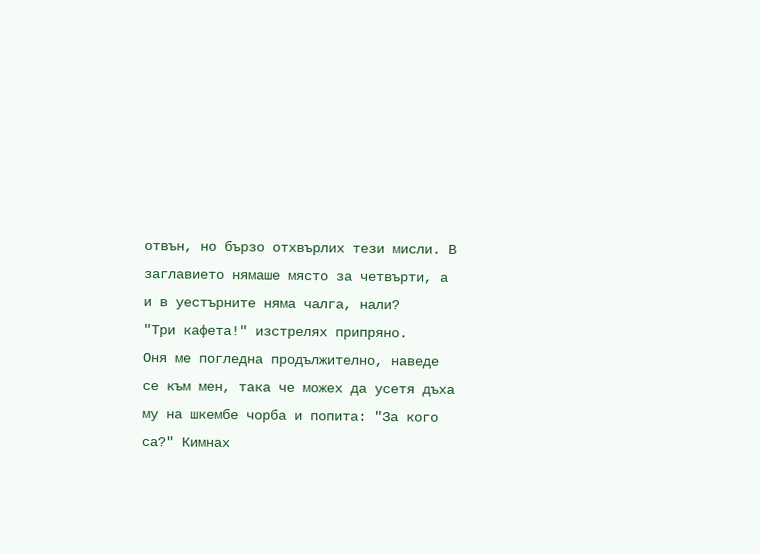отвън, но бързо отхвърлих тези мисли. В заглавието нямаше място за четвърти, а и в уестърните няма чалга, нали?
"Три кафета!" изстрелях припряно.
Оня ме погледна продължително, наведе се към мен, така че можех да усетя дъха му на шкембе чорба и попита: "За кого са?" Кимнах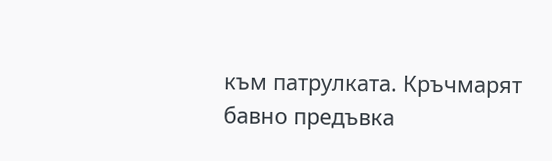към патрулката. Кръчмарят бавно предъвка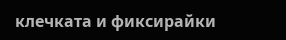клечката и фиксирайки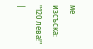ме изсъска:
"120 лева!"
|